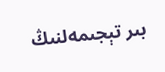بىر تېجىمەلنىڭ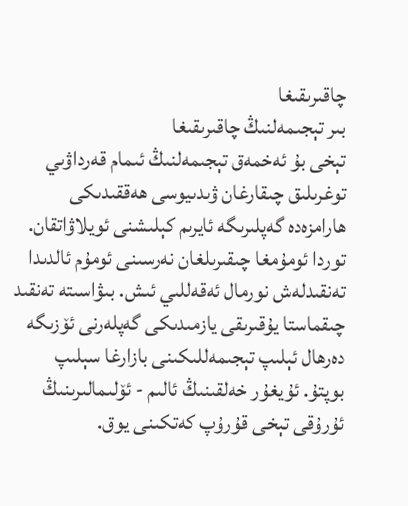چاقىرىقىغا
بىر تېجىمەلنىڭ چاقىرىقىغا
تېخى بۇ ئەخمەق تېجىمەلنىڭ ئىمام قەرداۋىي توغرىلىق چىقارغان ۋىدىيوسى ھەققىدىكى ھارامزەدە گەپلىرىگە ئايرىم كېلىشنى ئويلاۋاتقان. توردا ئومۇمغا چىقىرىلغان نەرسىنى ئومۇم ئالدىدا تەنقىدلەش نورمال ئەقەللىي ئىش. بىۋاسىتە تەنقىد چىقماستا يۇقىرىقى يازمىدىكى گەپلەرنى ئۆزىگە دەرھال ئېلىپ تېجىمەللىكىنى بازارغا سېلىپ بوپتۇ. ئۇيغۇر خەلقىنىڭ ئالىم - ئۆلىمالىرىنىڭ ئۇرۇقى تېخى قۇرۇپ كەتكىنى يوق.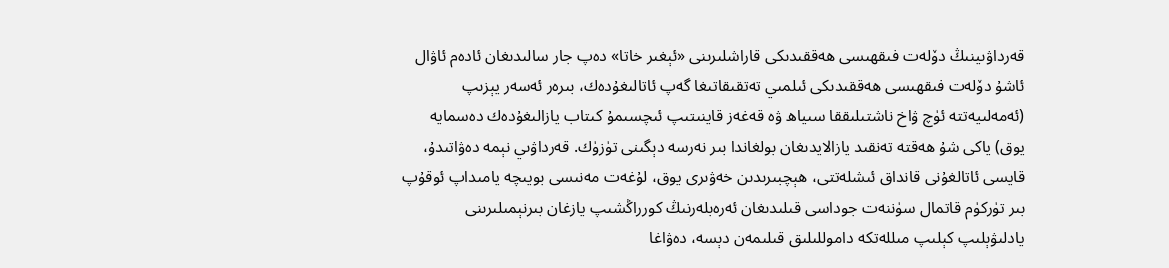قەرداۋىينىڭ دۆلەت فىقھىسى ھەققىدىكى قاراشلىرىنى «ئېغىر خاتا» دەپ جار سالىدىغان ئادەم ئاۋال ئاشۇ دۆلەت فىقھىسى ھەققىدىكى ئىلمىي تەتقىقاتىغا گەپ ئاتالىغۇدەك، بىرەر ئەسەر يېزىپ (ئەمەلىيەتتە ئۈچ ۋاخ ناشتىلىققا سىياھ ۋە قەغەز قاينىتىپ ئىچسىمۇ كىتاب يازالىغۇدەك دەسمايە يوق) ياكى شۇ ھەقتە تەنقىد يازالايدىغان بولغاندا بىر نەرسە دېگىنى تۈزۈك. قەرداۋىي نېمە دەۋاتىدۇ، قايسى ئاتالغۇنى قانداق ئىشلەتتى، ھېچبىرىدىن خەۋىرى يوق، لۇغەت مەنىسى بويىچە يامىداپ ئوقۇپ بىر تۈركۈم قاتمال سۈننەت جوداسى قىلىدىغان ئەرەبلەرنىڭ كورراڭشىپ يازغان بىرنېمىلىرىنى يادلىۋېلىپ كېلىپ مىللەتكە داموللىلىق قىلىمەن دېسە، دەۋاغا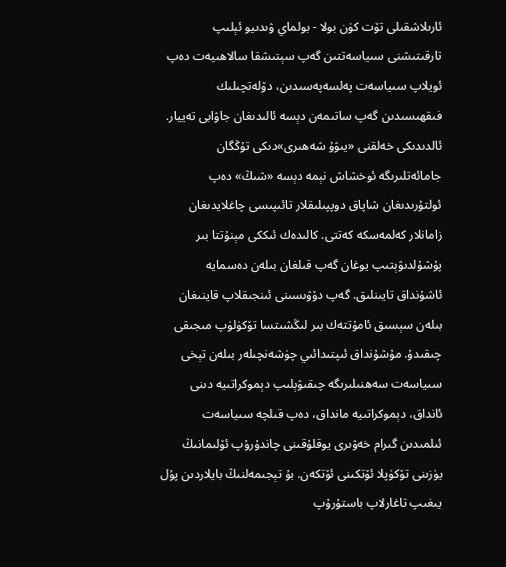ئارىلاشقىلى تۆت كۈن بولا - بولماي ۋىدىيو ئېلىپ تارقىتىشنى سىياسەتتىن گەپ سېتىشقا سالاھىيەت دەپ ئويلاپ سىياسەت پەلسەپەسىدىن، دۆلەتچىلىك فىقھىسىدىن گەپ ساتىمەن دېسە ئالىدىغان جاۋابى تەييار. ئالدىدىكى خەلقنى «يىۋۇ شەھىرى»دىكى تۇڭگان جامائەتلىرىگە ئوخشاش نېمە دېسە «شىڭ» دەپ ئولتۇرىدىغان شاپاق دوپپىلىقلار تائىپىسى چاغلايدىغان زامانلار كەلمەسكە كەتتى. كالىدەك ئىككى مېنۇتتا بىر پۇشۇلدىۋېتىپ يوغان گەپ قىلغان بىلەن دەسمايە ئاشۇنداق تايىنلىق. گەپ دۆۋىسىنى ئىنجىقلاپ قاينىغان بىلەن سېسىق ئامۇتتەك بىر لىڭشىتسا تۆكۈلۈپ مىجىقى چىقىدۇ. مۇشۇنداق ئىپتىدائىي چۈشەنچىلەر بىلەن تېخى سىياسەت سەھنىلىرىگە چىقىۋېلىپ دېموكراتىيە دىنى ئانداق، دېموكراتىيە مانداق، دەپ قىلچە سىياسەت ئىلمىدىن گىرام خەۋىرى يوقلۇقىنى چاندۇرۇپ ئۆلىمانىڭ يۈزىنى تۆكۈپلا ئۆتكىنى ئۆتكەن. بۇ تېجىمەلنىڭ بايلاردىن پۇل يىغىپ تاغارلاپ باستۇرۇپ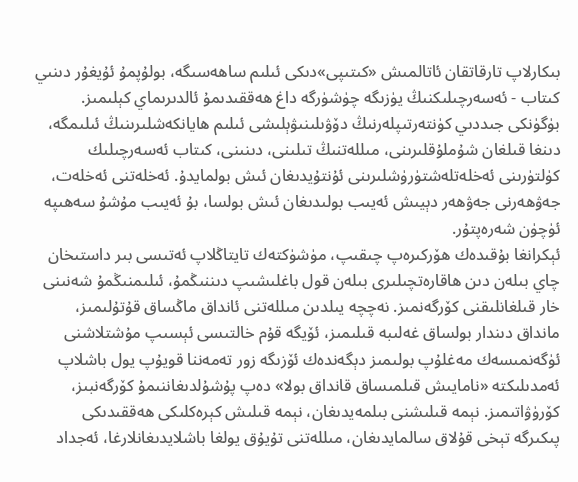بىكارلاپ تارقاتقان ئاتالمىش «كىتىپى»دىكى ئىلىم ساھەسىگە، بولۇپمۇ ئۇيغۇر دىنىي كىتاب - ئەسەرچىلىكنىڭ يۈزىگە چۈشۈرگە داغ ھەققىدىمۇ ئالدىرىماي كېلىمىز. بۈگۈنكى جىددىي كۈنتەرتىپلەرنىڭ دۆۋىلىنىۋېلىشى ئىلىم ھايانكەشلىرىنىڭ ئىلىمگە، دىنغا قىلغان شۇملۇقلىرىنى، مىللەتنىڭ تىلىنى، دىنىنى، كىتاب ئەسەرچىلىك كۈلتۈرىنى ئەخلەتلەشتۈرۈشلىرىنى ئۇنتۇيدىغان ئىش بولمايدۇ. ئەخلەتنى ئەخلەت، جەۋھەرنى جەۋھەر دېيىش ئەيىب بولىدىغان ئىش بولسا، بۇ ئەيىب مۇشۇ سەھىپە ئۈچۈن شەرەپتۇر.
ئېكرانغا بۇقىدەك ھۆركىرەپ چىقىپ، مۈشۈكتەك تايتاڭلاپ ئەتىسى بىر داستىخان چاي بىلەن دىن ھاقارەتچىلىرى بىلەن قول باغلىشىپ دىننىڭمۇ، ئىلىمنىڭمۇ شەنىنى خار قىلغانلىقنى كۆرگەنمىز. نەچچە يىلدىن مىللەتنى ئانداق ماڭساق قۇتۇلىمىز، مانداق دىندار بولساق غەلىبە قىلىمىز، ئۆيگە قۇم خالتىسى ئېسىپ مۇشتلاشنى ئۈگەنمىسەك مەغلۇپ بولىمىز دېگەندەك ئۆزىگە زور تەمەننا قويۇپ يول باشلاپ ئەمدىلىكتە «نامايىش قىلمىساق قانداق بولا» دەپ پۇشۇلدىغاننىمۇ كۆرگەنبىز، كۆرۈۋاتىمىز. نېمە قىلىشنى بىلمەيدىغان، نېمە قىلىش كېرەكلىكى ھەققىدىكى پىكىرگە تېخى قۇلاق سالمايدىغان، مىللەتنى تۇيۇق يولغا باشلايدىغانلارغا، ئەجداد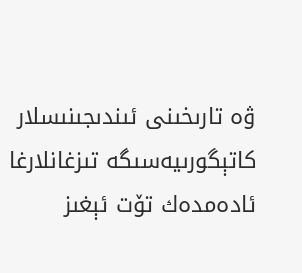ۋە تارىخىنى ئىندىجىنىسلار كاتېگورىيەسىگە تىزغانلارغا ئادەمدەك تۆت ئېغىز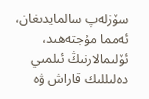سۆزلەپ سالمايدىغان، ئەمما مۇجتەھىد، ئۆلىمالارنىڭ ئىلمىي دەلىللىك قاراش ۋە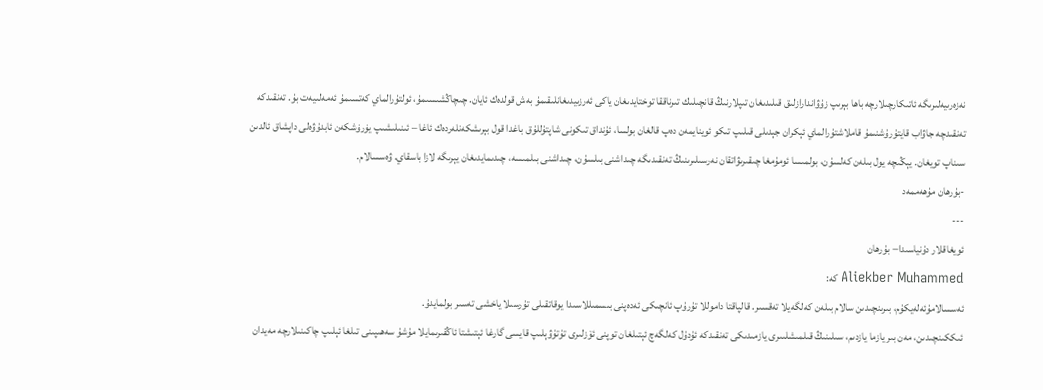نەزەرىيەلىرىگە ئاتىكارچىلارچە باھا بېرىپ زۇۋاندارازلىق قىلىدىغان تىپلارنىڭ قانچىلىك تىرناققا توختايدىغان ياكى ئەرزىيدىغانلىقىمۇ بەش قولدەك ئايان. چىچاڭشىسىمۇ، ئولتۇرالماي كەتسىمۇ ئەمەلىيەت بۇ. تەنقىدكە تەنقىدچە جاۋاب قايتۇرۇشنىمۇ قاملاشتۇرالماي ئېكران جېدىلى قىلىپ تىكو ئوينايمەن دەپ قالغان بولسا، ئۇنداق تىكونى شاپتۇللۇق باغدا قول بېرىشكەنلەردەك ئاغا – ئىنىلىشىپ يۈرۈشكەن ئابدۇۋەلى داپشاق ئالدىن سىناپ تويغان. يېڭىچە يول بىلەن كەلسۇن، بولمىسا ئومۇمغا چىقىرىۋاتقان نەرسىلىرىنىڭ تەنقىدىگە چىداشنى بىلسۇن، چىداشنى بىلمىسە، چىدىمايدىغان يېرىگە لازا باسقاي. ۋەسسالام.
-بۇرھان مۇھەممەد
---
ئويغاقلار دۇنياسىدا− بۇرھان
Aliekber Muhammed كە:
ئەسسالامۇئەلەيكۇم، بىرىنچىدىن سالام بىلەن كەلگەيلا تەقسىر. قالپاقتا داموللا تۇرۇپ ئانچىكى ئەدەپنى بىسمىللاسىدا يوقاتقىلى تۇرسىلا ياخشى تەسىر بولمايدۇ.
ئىككىنچىدىن، مەن بىر يازما يازدىم، سىلىنىڭ قىلمىشلىىرى يازمىدىكى تەنقىدكە ئۇدۇل كەلگەچ ئېتىلغان توپنى ئۆزلىرى تۇتۇۋېلىپ قايسى گارغا ئېتىشتا ئاڭقىرىمايلا مۇشۇ سەھىپىنى تىلغا ئېلىپ چاكىنىلارچە مەيدان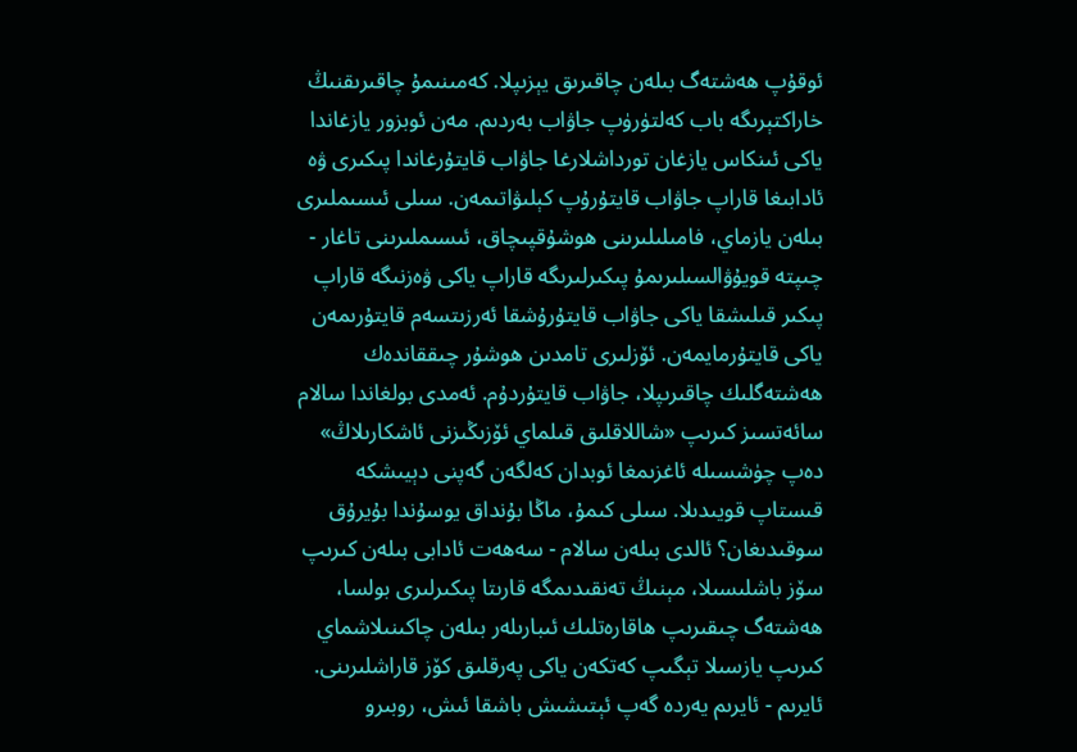ئوقۇپ ھەشتەگ بىلەن چاقىرىق يېزىپلا. كەمىنىمۇ چاقىرىقنىڭ خاراكتېرىگە باب كەلتۈرۈپ جاۋاب بەردىم. مەن ئوبزور يازغاندا ياكى ئىنكاس يازغان تورداشلارغا جاۋاب قايتۇرغاندا پىكىرى ۋە ئادابىغا قاراپ جاۋاب قايتۇرۇپ كېلىۋاتىمەن. سىلى ئىسىملىرى بىلەن يازماي، فامىلىلىرىنى ھوشۇقپىچاق، ئىسىملىرىنى تاغار - چىپتە قويۇۋالسىلىرىمۇ پىكىرلىرىگە قاراپ ياكى ۋەزنىگە قاراپ پىكىر قىلىشقا ياكى جاۋاب قايتۇرۇشقا ئەرزىتسەم قايتۇرىمەن ياكى قايتۇرمايمەن. ئۆزلىرى تامدىن ھوشۇر چىققاندەك ھەشتەگلىك چاقىرىپلا، جاۋاب قايتۇردۇم. ئەمدى بولغاندا سالام سائەتسىز كىرىپ «شاللاقلىق قىلماي ئۆزىڭىزنى ئاشكارىلاڭ» دەپ چۈشسىلە ئاغزىمغا ئوبدان كەلگەن گەپنى دېيىشكە قىستاپ قويىدىلا. سىلى كىمۇ، ماڭا بۇنداق يوسۇندا بۇيرۇق سوقىدىغان؟ ئالدى بىلەن سالام - سەھەت ئادابى بىلەن كىرىپ سۆز باشلىسىلا، مېنىڭ تەنقىدىمگە قارىتا پىكىرلىرى بولسا، ھەشتەگ چىقىرىپ ھاقارەتلىك ئىبارىلەر بىلەن چاكىنىلاشماي كىرىپ يازسىلا تېگىپ كەتكەن ياكى پەرقلىق كۆز قاراشلىرىنى. ئايرىم - ئايرىم يەردە گەپ ئېتىشىش باشقا ئىش، روبىرو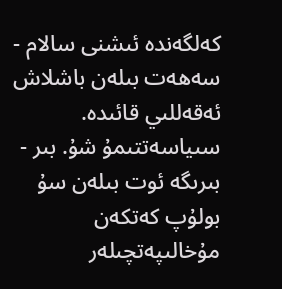كەلگەندە ئىشنى سالام - سەھەت بىلەن باشلاش ئەقەللىي قائىدە. سىياسەتتىمۇ شۇ. بىر - بىرىگە ئوت بىلەن سۇ بولۇپ كەتكەن مۇخالىپەتچىلەر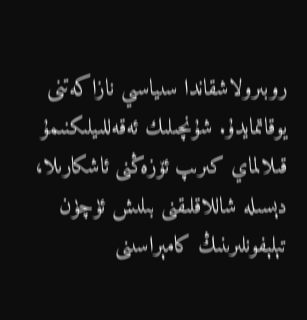روبىرولاشقاندا سىياسىي نازاكەتنى يوقاتمايدۇ. شۇنچىلىك ئەقەللىيلىكنىمۇ قىلالماي كىرىپ ئۆزەڭنى ئاشكارىلا، دېسىلە شاللاقلىقنى بىلىش ئۈچۈن تېلېفونلىرىنىڭ كامېراسىنى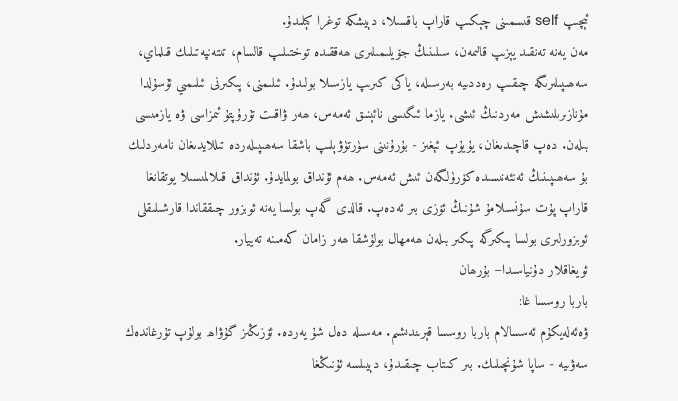ئېچىپ self قىسمىنى چېكىپ قاراپ باقسىلا، دېيشكە توغرا كېلىدۇ.
مەن يەنە تەنقىد يېزىپ قالىمەن، سىلىنىڭ جۆيلىمىلىرى ھەققىدە توختىلىپ قالسام، تىتەنپەتىلىك قىلماي، سەھىپىلىرىگە چىقىپ رەددىيە بەرسىلە، ياكى كىرىپ يازسىلا بولىدۇ. ئىلىمنى، پىكىرنى ئىلىمىي ئۇسۇلدا مۇنازىرىلىشىش مەردنىڭ ئىشى. يازما ئىگىسى نائېنىق ئەمەس، ھەر ۋاقىت تۇرۇپتۇ ئىمزاسى ۋە يازمىسى بىلەن. دەپ قاچىدىغان، يۇيۇپ ئېغىز - بۇرۇنىنى سۈرتۈۋېلىپ باشقا سەھىپىلەردە تىللايدىغان نامەردلىك بۇ سەھىپىنىڭ ئەنئەنىسىدە كۆرۈلگەن ئىش ئەمەس. ھەم ئۇنداق بولمايدۇ. ئۇنداق قىلالمىسىلا يوتقانغا قاراپ پۇت سۇنسىلامۇ شۇنىڭ ئۆزى بىر ئەدەپ. قالدى گەپ بولسا يەنە ئوبزور چىققاندا قارشىلىقلى ئوبزورلىرى بولسا پىكىرگە پىكىر بىلەن ھەمھال بولۇشقا ھەر زامان كەمىنە تەييار.
ئويغاقلار دۇنياسىدا− بۇرھان
باربا روسسا غا:
ۋەئەلەيكۇم ئەسسالام باربا روسسا قېرىندىشىم. مەسىلە دەل شۇ يەردە. ئۆزىڭىز گۇۋاھ بولۇپ تۇرغاندەك سەۋىيە - ساپا شۇنچىلىك. بىر كىتاب چىقىدۇ، دېيىلسە ئۇنىڭغا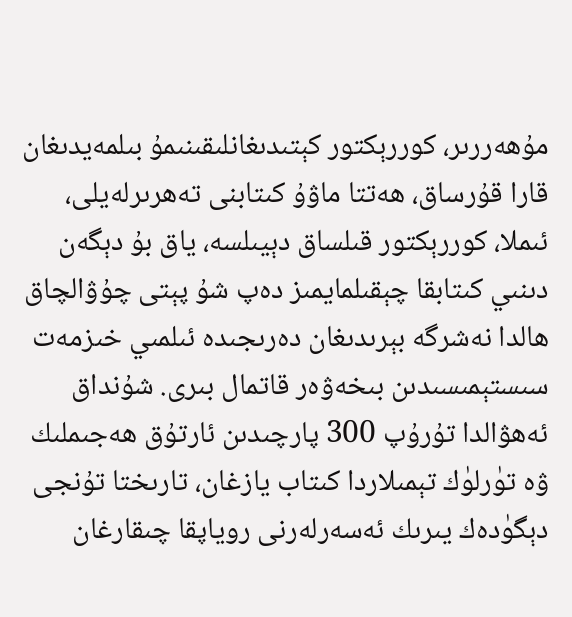مۇھەررىر، كوررېكتور كېتىدىغانلىقىنىمۇ بىلمەيدىغان قارا قۇرساق، ھەتتا ماۋۇ كىتابنى تەھرىرلەيلى، ئىملا، كوررېكتور قىلساق دېيىلسە، ياق بۇ دېگەن دىنىي كىتابقا چېقىلمايمىز دەپ شۇ پېتى چۇۋالچاق ھالدا نەشرگە بېرىدىغان دەرىجىدە ئىلمىي خىزمەت سىستېمىسىدىن بىخەۋەر قاتمال بىرى. شۇنداق ئەھۋالدا تۇرۇپ 300 پارچىدىن ئارتۇق ھەجىملىك ۋە تۈرلۈك تېمىلاردا كىتاب يازغان، تارىختا تۇنجى دېگۈدەك يىرىك ئەسەرلەرنى روياپقا چىقارغان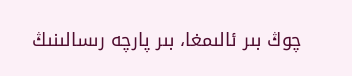چوڭ بىر ئالىمغا، بىر پارچە رىسالىنىڭ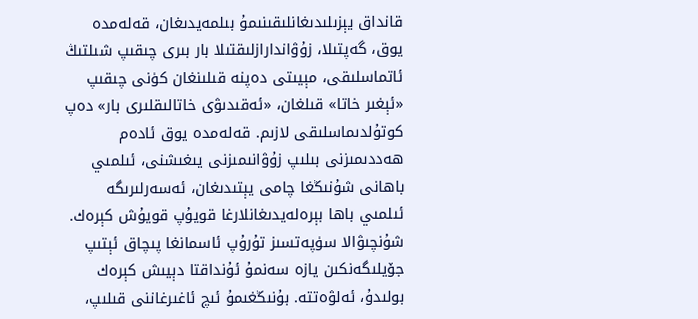قانداق يېزىلىدىغانلىقىنىمۇ بىلمەيدىغان، قەلەمدە يوق، گەپتىلا، زۇۋاندارازلىقتىلا بار بىرى چىقىپ شىلتىڭ ئاتماسلىقى، مېيىتى دەپنە قىلىنغان كۈنى چىقىپ «ئېغىر خاتا» قىلغان، «ئەقىدىۋى خاتالىقلىرى بار» دەپ كوتۇلدىماسلىقى لازىم. قەلەمدە يوق ئادەم ھەددىمىزنى بىلىپ زۇۋانىمىزنى يىغىشنى، ئىلمىي باھانى شۇنىڭغا چامى يېتىدىغان، ئەسەرلىرىگە ئىلمىي باھا بېرەلەيدىغانلارغا قويۇپ قويۇش كېرەك. شۇنچىۋالا سۈپەتسىز تۇرۇپ ئاسمانغا پىچاق ئېتىپ جۆيلىگەنكىن يازە سەنمۇ ئۇنداقتا دېيىش كېرەك بولىدۇ، ئەلۋەتتە. بۇنىڭغىمۇ ئىچ ئاغىرغاننى قىلىپ،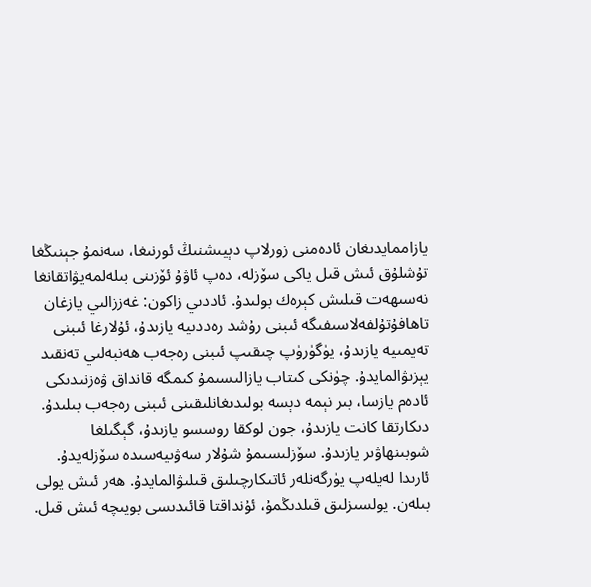يازاممايدىغان ئادەمنى زورلاپ دېيىشنىڭ ئورنىغا، سەنمۇ جېنىڭغا تۇشلۇق ئىش قىل ياكى سۆزلە، دەپ ئاۋۇ ئۆزىنى بىلەلمەيۋاتقانغا نەسىھەت قىلىش كېرەك بولىدۇ. ئاددىي زاكون: غەززالىي يازغان تاھافۇتۇلفەلاسىفىگە ئىبنى رۇشد رەددىيە يازىدۇ، ئۇلارغا ئىبنى تەيمىيە يازىدۇ، يۈگۈرۈپ چىقىپ ئىبنى رەجەب ھەنبەلىي تەنقىد يېزىۋالمايدۇ. چۈنكى كىتاب يازالىسىمۇ كىمگە قانداق ۋەزنىدىكى ئادەم يازسا، بىر نېمە دېسە بولىدىغانلىقىنى ئىبنى رەجەب بىلىدۇ. دىكارتقا كانت يازىدۇ، جون لوكقا روسسو يازىدۇ، گېگىلغا شوبىنھاۋىر يازىدۇ. سۆزلىسىمۇ شۇلار سەۋىيەسىدە سۆزلەيدۇ. ئارىدا لەيلەپ يۈرگەنلەر ئاتىكارچىلىق قىلىۋالمايدۇ. ھەر ئىش يولى بىلەن. يولسىزلىق قىلدىڭمۇ، ئۇنداقتا قائىدىسى بويىچە ئىش قىل.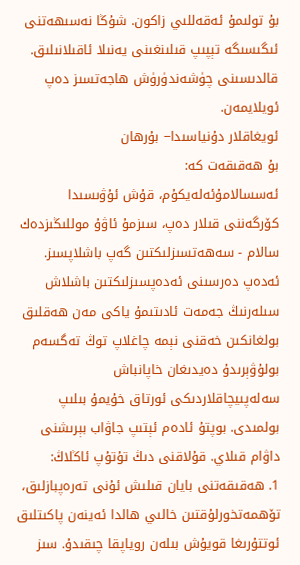بۇ تولىمۇ ئەقەللىي زاكون. شۇڭا نەسىھەتنى ئىگىسىگە تېپىپ قىلىنغىنى يەنىلا ئاقىلانىلىق. قالدىسىنى چۈشەندۈرۈش ھاجەتسىز دەپ ئويلايمەن.
ئويغاقلار دۇنياسىدا− بۇرھان
بۇ ھەقىقەت كە:
ئەسسالامۇئەلەيكۇم، قۇش ئۇۋىسىدا كۆرگەننى قىلار دەپ، سىزمۇ ئاۋۇ موللىڭىزدەك سالام - سەھەتسىزلىكتىن گەپ باشلاپسىز. ئەدەپ دەرسىنى ئەدەپسىزلىكتىن باشلاش سىلەرنىڭ جەمەت ئادىتىمۇ ياكى مەن ھەقلىق بولغانكىن خەقنى نېمە چاغلاپ توڭ تەگسەم بولۇۋېرىدۇ دەيدىغان خاپانباش سەلەپىيچاقلاردىكى ئورتاق خۇيمۇ بىلىپ بولمىدى. بوپتۇ ئادەم ئېتىپ جاۋاب بېرىشنى داۋام قىلاي. قۇلاقنى دىڭ تۇتۇپ ئاڭلاڭ:
1. ھەقىقەتنى بايان قىلىش ئۇنى تەرەپبازلىق، تۆھمەتخورلۇقتىن خالىي ھالدا ئەينەن پاكىتلىق ئوتتۇرىغا قويۇش بىلەن روياپقا چىقىدۇ. سىز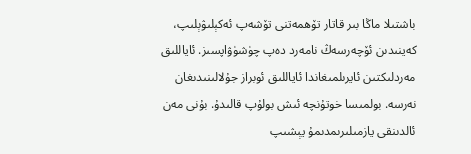باشتىلا ماڭا بىر قاتار تۆھمەتنى تۆشەپ ئەكېلىۋېلىپ، كەينىدىن ئۆچەرسەڭ نامەرد دەپ چۈشۈۋاپسىز. ئاياللىق مەردلىكتىن ئايرىلمىغاندا ئاياللىق ئوبراز جۇلالىنىدىغان نەرسە. بولمىسا خوتۇنچە ئىش بولۇپ قالىدۇ. بۇنى مەن ئالدىنقى يازمىلىرىمدىمۇ يېشىپ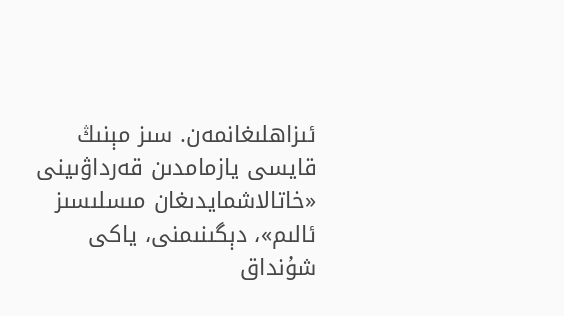ئىزاھلىغانمەن. سىز مېنىڭ قايسى يازمامدىن قەرداۋىينى «خاتالاشمايدىغان مىسلىسىز ئالىم»، دېگىنىمنى، ياكى شۇنداق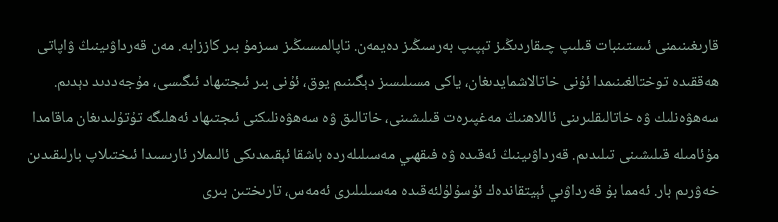قارىغىنىمنى ئىستىنبات قىلىپ چىقاردىڭىز تېپىپ بەرسىڭىز دەيمەن. تاپالمىسىڭىز سىزمۇ بىر كاززابە. مەن قەرداۋىينىڭ ۋاپاتى ھەققىدە توختالغىنىمدا ئۇنى خاتالاشمايدىغان، ياكى مسىلىسىز دېگىنىم يوق، ئۇنى بىر ئىجتىھاد ئىگىسى، مۇجەددىد دېدىم. سەھۋەنلىك ۋە خاتالىقلىرىنى ئاللاھنىڭ مەغپىرەت قىلىشىنى، خاتالىق ۋە سەھۋەنلىكنى ئىجتىھاد ئەھلىگە تۇتۇلىدىغان ماقامدا مۇئامىلە قىلىشىنى تىلىدىم. قەرداۋىينىڭ ئەقىدە ۋە فىقھىي مەسىلىلەردە باشقا ئېقىمدىكى ئالىملار ئارىسىدا ئىختىلاپ بارلىقىدىن خەۋرىم بار. ئەمما بۇ قەرداۋىي ئېيتقاندەك ئۇسۇلۇلئەقىدە مەسىلىلىرى ئەمەس، تارىختىن بىرى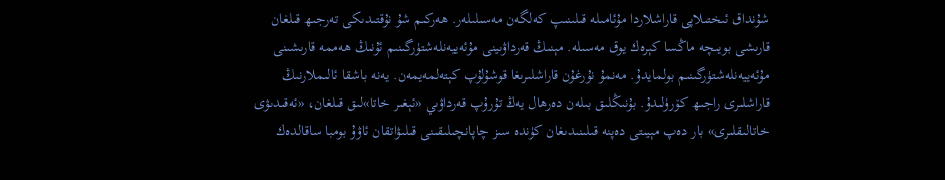شۇنداق ئىختىلاپى قاراشلاردا مۇئامىلە قىلىنىپ كەلگەن مەسىلىلەر. ھەركىم شۇ نۇقتىدىكى تەرجىھ قىلغان قارىشى بويىچە ماڭسا كېرەك يوق مەسىلە. مېنىڭ قەرداۋىينى مۇئەييەنلەشتۈرگىنىم ئۇنىڭ ھەممە قارىشىنى مۇئەييەنلەشتۈرگىنىم بولمايدۇ. مەنمۇ نۇرغۇن قاراشلىرىغا قوشۇلۇپ كېتەلمەيمەن. يەنە باشقا ئالىملارنىڭ قاراشلىرى راجىھ كۆرۈلىدۇ. بۇنىڭلىق بىلەن دەرھال يەڭ تۇرۇپ قەرداۋىي «ئېغىر خاتا»لىق قىلغان، «ئەقىدىۋى خاتالىقلىرى» بار دەپ مېيىتى دەپنە قىلىنىدىغان كۈندە سىز چاپانچىلىقىنى قىلىۋاتقان ئاۋۇ بومبا ساقالدەك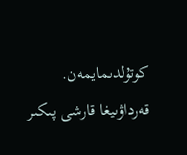كوتۇلدىمايمەن. قەرداۋىيغا قارشى پىكىر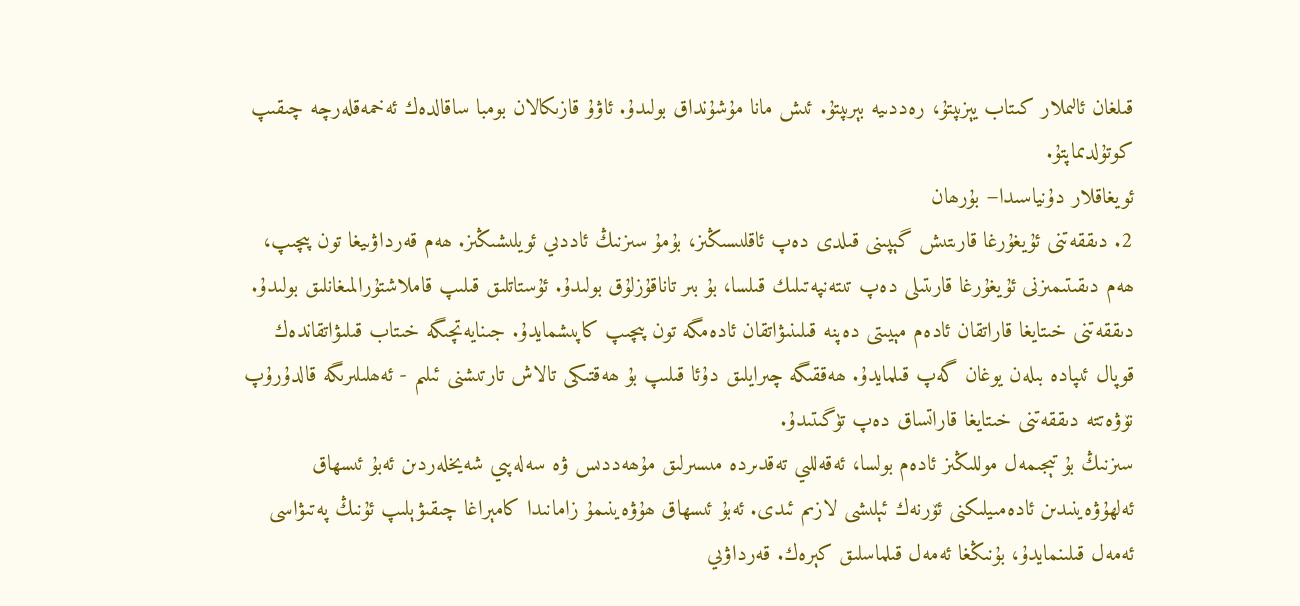قىلغان ئالىملار كىتاب يېزىپتۇ، رەددىيە بېرىپتۇ. ئىش مانا مۇشۇنداق بولىدۇ. ئاۋۇ قازىكالان بومبا ساقالدەك ئەخمەقلەرچە چىقىپ كوتۇلدىماپتۇ.
ئويغاقلار دۇنياسىدا− بۇرھان
2. دىققەتنى ئۇيغۇرغا قارىتىش گېپىنى قىلدى دەپ ئاقلىسىڭىز، بۇمۇ سىزنىڭ ئاددىي ئويلىشىڭىز. ھەم قەرداۋىيغا تون پىچىپ، ھەم دىقىتىمىزنى ئۇيغۇرغا قارىتىلى دەپ تىتەنپەتىلىك قىلسا، بۇ بىر تاناقۇزلۇق بولىدۇ. ئۇستاتلىق قىلىپ قاملاشتۇرالمىغانلىق بولىدۇ. دىققەتنى خىتايغا قاراتقان ئادەم مېيىتى دەپنە قىلىنىۋاتقان ئادەمگە تون پىچىپ كاپىشمايدۇ. جىنايەتچىگە خىتاب قىلىۋاتقاندەك قوپال ئىپادە بىلەن يوغان گەپ قىلمايدۇ. ھەققىگە چىرايلىق دۇئا قىلىپ بۇ ھەقتىكى تالاش تارتىشنى ئىلىم - ئەھلىلىرىگە قالدۇرۇپ نۆۋەتتە دىققەتنى خىتايغا قاراتساق دەپ تۈگىتىدۇ.
سىزنىڭ بۇ تېجىمەل موللىڭىز ئادەم بولسا، ئەقەللىي تەقدىردە مىسىرلىق مۇھەددىس ۋە سەلەپىي شەيخلەردىن ئەبۇ ئىسھاق ئەلھۇۋەينىدىن ئادەمىيلىكنى ئۆرنەك ئېلىشى لازىم ئىدى. ئەبۇ ئىسھاق ھۇۋەينىمۇ زامانىدا كامېراغا چىقىۋېلىپ ئۇنىڭ پەتىۋاسى ئەمەل قىلىنمايدۇ، بۇنىڭغا ئەمەل قىلماسلىق كېرەك. قەرداۋىي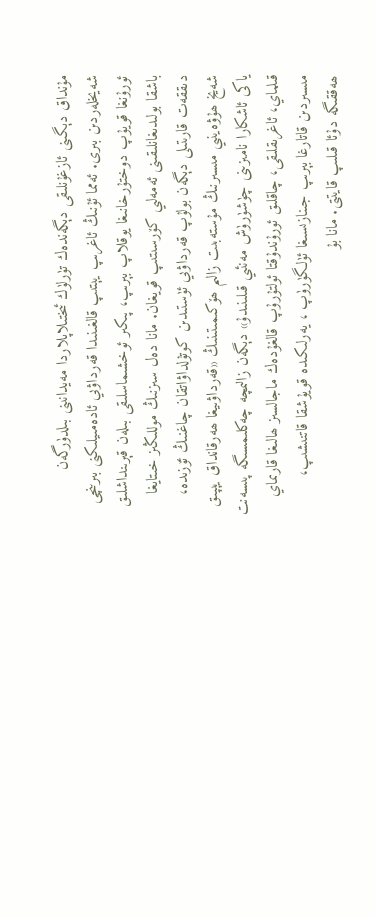مۇنداق دېگىنى ئازغۇنلىقى دېگەندەك تۈرلۈك ئىختىلاپلاردا مەيدانىنى بىلدۈرگەن شەيخلەردىن بىرى. ئەمما ئۇنىڭ ئاغرىپ يېتىپ قالغىنىدا قەرداۋىي ئادەمىيلىكنى بىرىنچى ئورۇنغا قويۇپ دوختۇرخانىغا يوقلاپ بېرىپ، پىكىر ئوخشىماسلىقى بىلەن قېرىنداشلىق باشقا بولىدىغانلىقىنى ئەمەلىي كۆرسىتىپ قويغان. مانا دەل سىزنىڭ موللىڭىز خىتايغا دىققەت قارىتىلى دېگەن بولۇپ قەرداۋىي ئۈستىدىن كوتۇلداۋاتقان چاغنىڭ ئۆزىدە، شەيخ ھۇۋەينىي مىسىرنىڭ مۇستەبىت زالىم ھۆكىمىتىنىڭ «قەرداۋىيغا ھەرقانداق يېپىق ياكى ئاشكارا نامىزىنى چۈشۈرۈش مەنئىي قىلىنىدۇ» دېگەن زالىمچە چەكلىمسىگە پىسەنت قىلماي، ئاغرىقلىقى، چاقلىق ئورۇندۇقتا ئولتۇرۇپ قالغۇدەك ماجالسىز ھالىغا قارىماي مىسىردىن قاتارغا بېرىپ جىنازىسىغا ئۈلگۈرۈپ ، يەرلىكىدە قويۇشقا قاتنىشىپ، ھەققىگە دۇئا قىلىپ قايتتى. مانا بۇ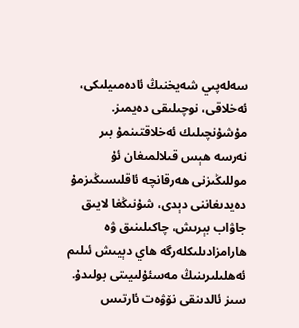سەلەپىي شەيخنىڭ ئادەمىيلىكى، ئەخلاقى، نوچىلىقى دەيمىز. مۇشۇنچىلىك ئەخلاقتىنمۇ بىر نەرسە ھېس قىلالمىغان ئۇ موللىڭىزنى ھەرقانچە ئاقلىسىڭىزمۇ دەيدىغاننى دېدى، شۇنىڭغا لايىق جاۋاب بېرىش، چاكىلىنىق ۋە ھارامزادىلىكلەرگە ھاي دېيىش ئىلىم ئەھلىلىرىنىڭ مەسئۇلىيىتى بولىدۇ. سىز ئالدىنقى نۆۋەت ئارتىس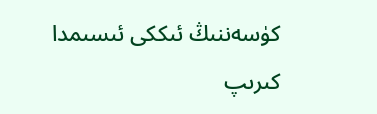كۈسەننىڭ ئىككى ئىسىمدا كىرىپ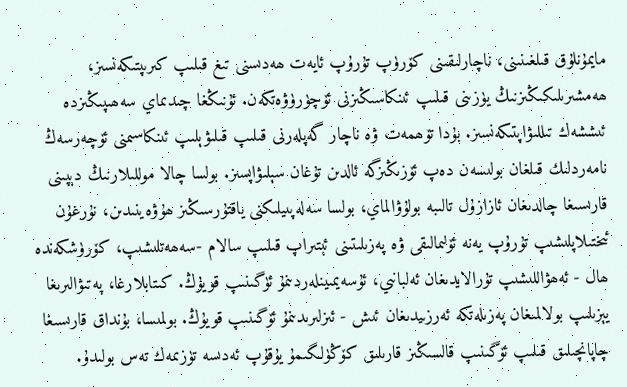مايمۇنلۇق قىلغىنىنى، ناچارلىقىنى كۆرۈپ تۇرۇپ ئايەت ھەدىسنى تىغ قىلىپ كىرىپتىكەنسىز، ھەمشىرىلىكىڭىزنىڭ يۈزىنى قىلىپ ئىنكاسىڭىزنى ئۆچۈرۈۋەتكەن. ئۇنىڭغا چىدىماي سەھىپىڭىزدە ئىششەك تىللىۋاپتىكەنسىز. بۇدا تۆھمەت ۋە ناچار گەپلەرنى قىلىپ قىلىۋېلىپ ئىنكاسىمنى ئۆچەرسەڭ نامەردلىك قىلغان بولىسەن دەپ ئۆزىڭىزگە ئالدىن تۇغان سېلىۋاپسىز. بولسا چالا موللىلارنىڭ دېپىنى قارىسىغا چالدىغان ئازازۇل تالىبە بولۇۋالماي، بولسا سەلەپىيلىكنى ياقتۇرسىڭىز ھۇۋەينىدىن، نۇرغۇن ئىختىلاپلىشىپ تۇرۇپ يەنە ئۆلىمالىقى ۋە پەزىلىتىنى ئېتىراپ قىلىپ سالام -سەھەتلىشىپ، كۆرۈشكەندە ھال - ئەھۋاللىشىپ تۇرالايدىغان ئەلبانىي، ئۇسەيمىينلەردىنمۇ ئۈگىنىپ قويۇڭ. كىتابلارغا، پەتىۋالىرىغا يېزىلىپ بولالمىغان پەزىلەتكە ئەرزىيدىغان ئىش - ئىزلىرىدىنمۇ ئۆگىنىپ قويۇڭ. بولمىسا، بۇنداق قارىسىغا چاپانچىلىق قىلىپ ئۆگىنىپ قالسىڭىز قارىلىق كۆڭۈلگىمۇ يۇقۇپ ئەدىسە تۈزىمەك تەس بولىدۇ.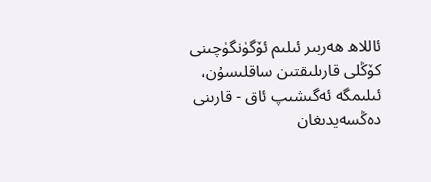ئاللاھ ھەربىر ئىلىم ئۆگۈنگۈچىنى كۆڭلى قارىلىقتىن ساقلىسۇن، ئىلىمگە ئەگىشىپ ئاق - قارىنى دەڭسەيدىغان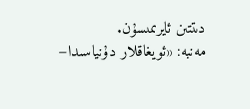دىتتىن ئايرىمىسۇن.
مەنبە: «ئويغاقلار دۇنياسىدا−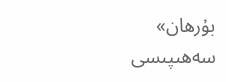بۇرھان» سەھىپىسى